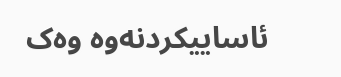ئاساییكردنەوە وەک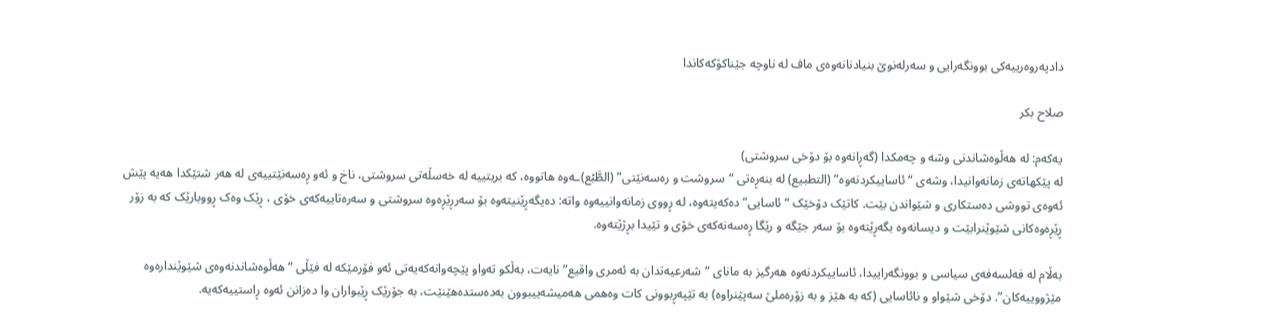دادپەروەرییەکی بوونگەرایی و سەرلەنوێ بنیادنانەوەی ماف لە ناوچە جێناکۆکەکاندا

صلاح بكر

یەکەم: لە هەڵوەشاندنی وشە و چەمکدا (گەڕانەوە بۆ دۆخی سروشتی)
لە پێکهاتەی زمانەوانیدا، وشەی “ئاساییکردنەوە” (التطبيع) لە بنەڕەتی “سروشت و رەسەنێتی” (الطَّبْع)ـەوە هاتووە، کە بریتییە لە خەسڵەتی سروشتی، ناخ و ئەو ڕەسەنێتییەی لە هەر شتێکدا هەیە پێش ئەوەی تووشی دەستکاری و شێواندن بێت. کاتێک دۆخێک “ئاسایی” دەکەیتەوە، لە ڕووی زمانەوانییەوە واتە: دەیگەڕێنیتەوە بۆ سەرڕێڕەوە سروشتی و سەرەتاییەکەی خۆی ، ڕێک وەک ڕووبارێک کە بە زۆر ڕێڕەوەکانی شێوێنرابێت و دیسانەوە بگەڕێتەوە بۆ سەر جێگە و رێگا ڕەسەنەکەی خۆی و تێیدا بڕژێتەوە.

بەڵام لە فەلسەفەی سیاسی و بوونگەراییدا، ئاساییکردنەوە هەرگیز بە مانای “شەرعیەتدان بە ئەمری واقیع” نایەت، بەڵکو تەواو پێچەوانەکەیەتی ئەو فۆرمێکە لە فێڵی “هەڵوەشاندنەوەی شێوێندارەوە مێژووییەکان”. دۆخی شێواو و نائاسایی (کە بە هێز و بە زۆرەملێ سەپێنراوە) بە تێپەڕبوونی کات وەهمی هەمیشەییبوون بەدەستدەهێنێت، بە جۆرێک ڕێبواران وا دەزانن ئەوە ڕاستییەکەیە.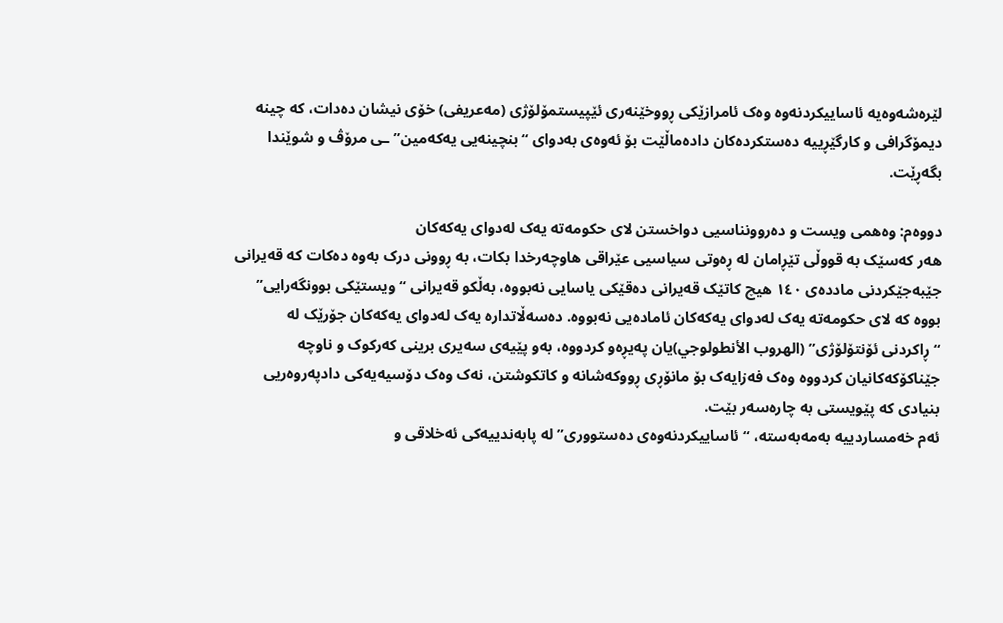لێرەشەوەیە ئاساییکردنەوە وەک ئامرازێکی ڕووخێنەری ئێپیستمۆلۆژی (مەعریفی) خۆی نیشان دەدات، کە چینە دیمۆگرافی و کارگێڕییە دەستکردەکان دادەماڵێت بۆ ئەوەی بەدوای “بنچینەیی یەکەمین”ـی مرۆڤ و شوێندا بگەڕێت.

دووەم: وەهمی ویست و دەروونناسیی دواخستن لای حکومەتە یەک لەدوای یەکەکان
هەر کەسێک بە قووڵی تێڕامان لە ڕەوتی سیاسیی عێراقی هاوچەرخدا بکات، بە ڕوونی درک بەوە دەکات کە قەیرانی جێبەجێکردنی ماددەی ١٤٠ هیچ کاتێک قەیرانی دەقێکی یاسایی نەبووە، بەڵکو قەیرانی “ویستێکی بوونگەرایی” بووە کە لای حکومەتە یەک لەدوای یەکەکان ئامادەیی نەبووە. دەسەڵاتدارە یەک لەدوای یەکەکان جۆرێک لە “ڕاکردنی ئۆنتۆلۆژی” (الهروب الأنطولوجي)یان پەیڕەو کردووە، بەو پێیەی سەیری برینی کەرکوک و ناوچە جێناکۆکەکانیان کردووە وەک فەزایەک بۆ مانۆڕی ڕووکەشانە و کاتکوشتن، نەک وەک دۆسیەیەکی دادپەروەریی بنیادی کە پێویستی بە چارەسەر بێت.
ئەم خەمساردییە بەمەبەستە، “ئاساییکردنەوەی دەستووری” لە پابەندییەکی ئەخلاقی و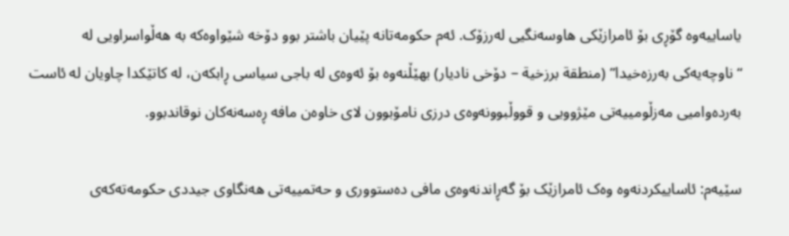یاساییەوە گۆڕی بۆ ئامرازێکی هاوسەنگیی لەرزۆک. ئەم حکومەتانە پێیان باشتر بوو دۆخە شێواوەکە بە هەڵواسراویی لە “ناوچەیەکی بەرزەخیدا” (منطقة برزخية – دۆخی نادیار) بهێڵنەوە بۆ ئەوەی لە باجی سیاسی ڕابکەن، لە کاتێکدا چاویان لە ئاست بەردەوامیی مەزڵومییەتی مێژوویی و قووڵبوونەوەی درزی نامۆبوون لای خاوەن مافە ڕەسەنەکان نوقاندبوو.

سێیەم: ئاساییکردنەوە وەک ئامرازێک بۆ گەڕاندنەوەی مافی دەستووری و حەتمییەتی هەنگاوی جیددی حکومەتەکەی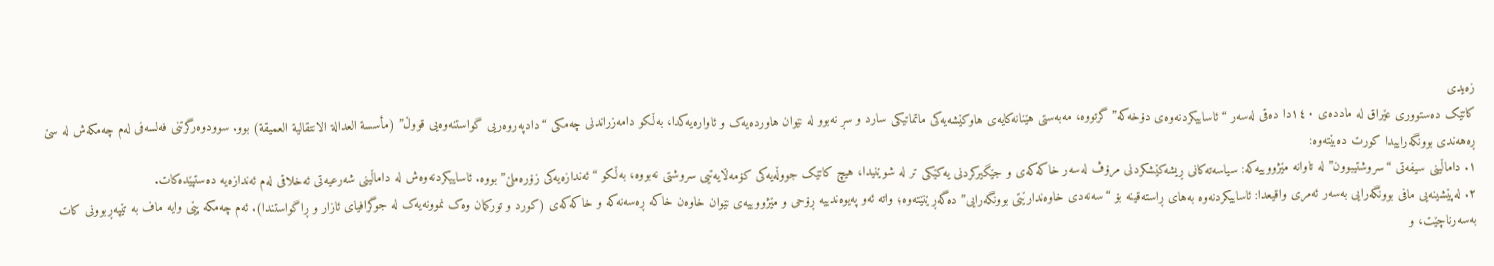زەیدی
کاتێک دەستووری عێراق لە ماددەی ١٤٠دا دەقی لەسەر “ئاساییکردنەوەی دۆخەکە” گرتووە، مەبەستی هێنانەکایەی هاوکێشەیەکی ماتماتیکی سارد و سڕ نەبوو لە نێوان هاوردەیەک و ئاوارەیەکدا، بەڵکو دامەزراندنی چەمکی “دادپەروەریی گواستنەوەیی قووڵ” (مأسسة العدالة الانتقالية العميقة) بوو. سوودوەرگرتنی فەلسەفی لەم چەمکەش لە سێ ڕەهەندی بوونگەراییدا کورت دەبێتەوە:
۱. داماڵینی سیفەتی “سروشتیبوون” لە تاوانە مێژووییەکە: سیاسەتەکانی ڕیشەکێشکردنی مرۆڤ لەسەر خاکەکەی و جێگیرکردنی یەکێکی تر لە شوێنیدا، هیچ کاتێک جووڵەیەکی کۆمەڵایەتیی سروشتی نەبووە، بەڵکو “ئەندازەیەکی زۆرەملێ” بووە. ئاساییکردنەوەش لە داماڵینی شەرعیەتی ئەخلاقی لەم ئەندازەیە دەستپێدەکات.
۲. لەپێشینەیی مافی بوونگەرایی بەسەر ئەمری واقیعدا: ئاساییکردنەوە بەهای ڕاستەقینە بۆ “سەنەدی خاوەندارێتی بوونگەرایی” دەگەڕێنێتەوە؛ واتە ئەو پەیوەندییە ڕۆحی و مێژووییەی نێوان خاوەن خاکە ڕەسەنەکە و خاکەکەی (کورد و تورکمان وەک نموونەیەک لە جوگرافیای ئازار و ڕاگواستندا). ئەم چەمکە پێی وایە ماف بە تێپەڕبوونی کات بەسەرناچێت، و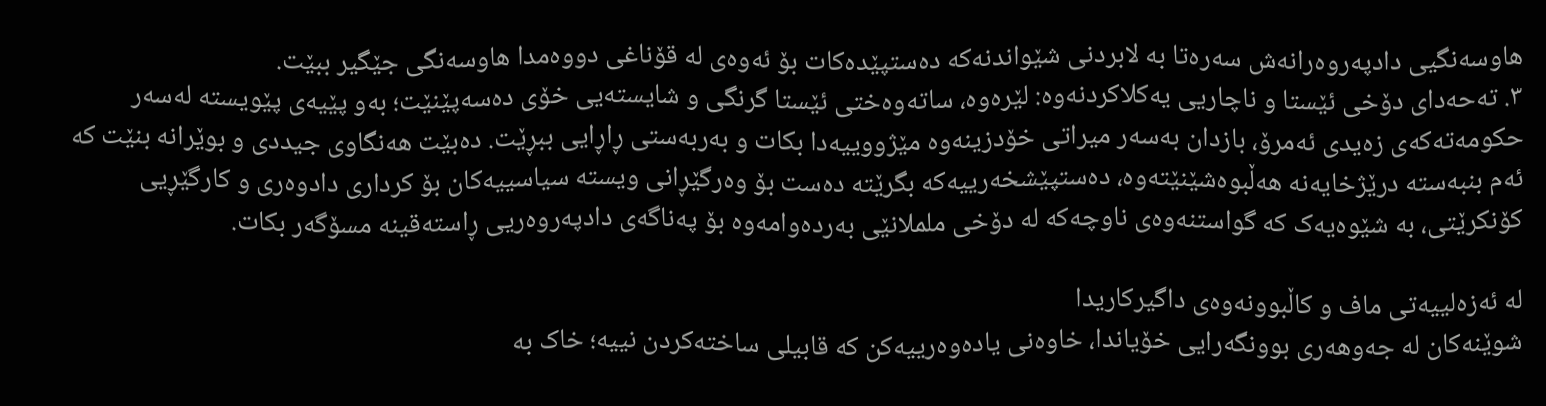هاوسەنگیی دادپەروەرانەش سەرەتا بە لابردنی شێواندنەکە دەستپێدەکات بۆ ئەوەی لە قۆناغی دووەمدا هاوسەنگی جێگیر ببێت.
۳. تەحەدای دۆخی ئێستا و ناچاریی یەکلاکردنەوە: لێرەوە، ساتەوەختی ئێستا گرنگی و شایستەیی خۆی دەسەپێنێت؛ بەو پێیەی پێویستە لەسەر حکومەتەکەی زەیدی ئەمرۆ، بازدان بەسەر میراتی خۆدزینەوە مێژووییەدا بکات و بەربەستی ڕاڕایی ببڕێت. دەبێت هەنگاوی جیددی و بوێرانە بنێت کە ئەم بنبەستە درێژخایەنە هەڵبوەشێنێتەوە، دەستپێشخەرییەکە بگرێتە دەست بۆ وەرگێڕانی ویستە سیاسییەکان بۆ کرداری دادوەری و کارگێڕیی کۆنکرێتی، بە شێوەیەک کە گواستنەوەی ناوچەکە لە دۆخی ململانێی بەردەوامەوە بۆ پەناگەی دادپەروەریی ڕاستەقینە مسۆگەر بکات.

لە ئەزەلییەتی ماف و کاڵبوونەوەی داگیرکاریدا
شوێنەکان لە جەوهەری بوونگەرایی خۆیاندا، خاوەنی یادەوەرییەکن کە قابیلی ساختەکردن نییە؛ خاک بە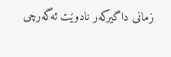زمانی داگیرکەر نادوێت ئەگەرچی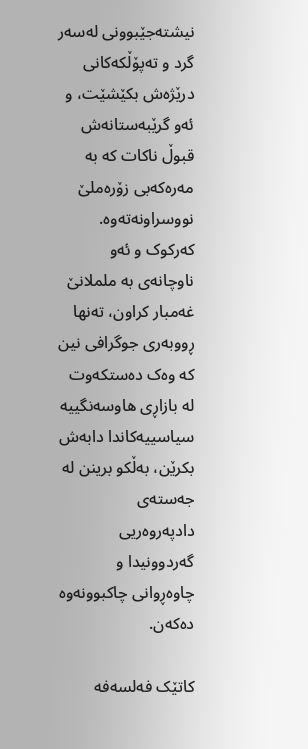نیشتەجێبوونی لەسەر گرد و تەپۆڵکەکانی درێژەش بکێشێت، و ئەو گرێبەستانەش قبوڵ ناکات کە بە مەرەکەبی زۆرەملێ نووسراونەتەوە. کەرکوک و ئەو ناوچانەی بە ململانێ غەمبار کراون، تەنها ڕووبەری جوگرافی نین کە وەک دەستکەوت لە بازاڕی هاوسەنگییە سیاسییەکاندا دابەش بکرێن، بەڵکو برینن لە جەستەی دادپەروەریی گەردوونیدا و چاوەڕوانی چاکبوونەوە دەکەن.

کاتێک فەلسەفە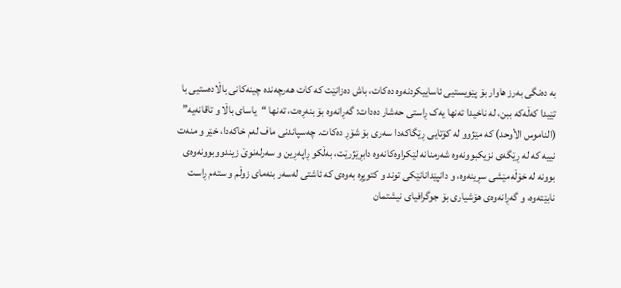بە دەنگی بەرز هاوار بۆ پێویستیی ئاساییکردنەوە دەکات، باش دەزانێت کە کات هەرچەندە چینەکانی باڵادەستیی با تێیدا کەڵەکە ببن، لە ناخیدا تەنها یەک ڕاستی حەشار دەدات: گەڕانەوە بۆ بنەڕەت، تەنها “یاسای باڵا و تاقانەیە” (الناموس الأوحد) کە مێژوو لە کۆتایی ڕێگاکەدا سەری بۆ شۆڕ دەکات. چەسپاندنی ماف لەم خاکەدا، خێر و منەت نییە کە لە ڕێگەی نزیکبوونەوە شەرمنانە لێکراوەکانەوە دابڕێژرێت، بەڵکو ڕاپەڕین و سەرلەنوێ زیندووبوونەوەی بوونە لە خۆڵەمێشی سڕینەوە، و دانپێدانانێکی توند و کتوپڕە بەوەی کە ئاشتی لەسەر بنەمای زوڵم و ستەم ڕاست نابێتەوە، و گەڕانەوەی هۆشیاری بۆ جوگرافیای نیشتمان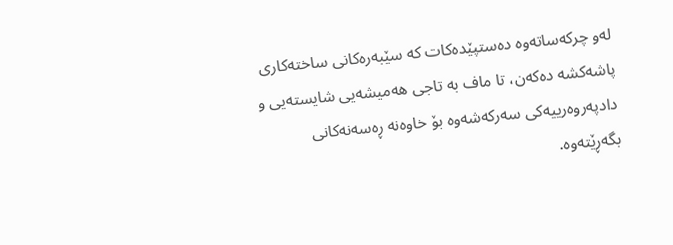لەو چرکەساتەوە دەستپێدەکات کە سێبەرەکانی ساختەکاری پاشەکشە دەکەن، تا ماف بە تاجی هەمیشەیی شایستەیی و دادپەروەرییەکی سەرکەشەوە بۆ خاوەنە ڕەسەنەکانی بگەڕێتەوە.